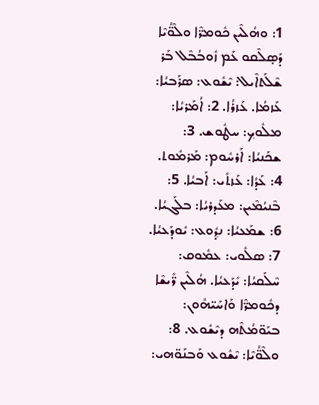1: ܘܗܳܠܶܝܢ ܟܽܘܡܖ̈ܶܐ ܘܠܶܘ̈ܳܝܶܐ ܕܰܣ̣ܠܶܩܘ ܥܰܡ ܙܽܘܒܳܒܶܠ ܒܰܪ ܫܶܠܰܬܐܶܝܠ: ܝܶܫܽܘܥ: ܣܪܰܒܝܳܐ: ܥܰܙܡܳܐ. ܥܰܙܪܳܐ. 2: ܐܳܡܰܪܝܳܐ: ܡܠܽܘܟ݂: ܚܛܽܘܫ. 3: ܫܟܰܢܝܳܐ: ܐܰܪܚܽܘܡ: ܡܰܪܡܽܘܬ. 4: ܥܰܕܳܐ: ܥܰܙܬܺܝ: ܐܰܒܝܳܐ. 5: ܒܶܢܝܳܡܶܝܢ: ܡܥܰܕܪܝܳܐ: ܒܠܰܓܝܳܐ. 6: ܫܡܰܥܝܳܐ: ܢܕ݂ܽܘܥ: ܝܽܘܕܰܥܝܳܐ. 7: ܣܠܽܘܝ: ܥܡܽܘܩ: ܚܶܠܰܩܝܳܐ: ܝܺܕܰܥܝܳܐ. ܗܳܠܶܝܢ ܖ̈ܺܝܫܶܐ ܕܟܽܘܡܖ̈ܶܐ ܘܰܐܚܰܝ̈ܗܽܘܢ: ܒܝܰܘ̈ܡܳܬܶܗ ܕܝܶܫܽܘܥ. 8: ܘܠܶܘ̈ܳܝܶܐ: ܝܶܫܽܘܥ ܘܰܒܢܰܘ̈ܗܝ: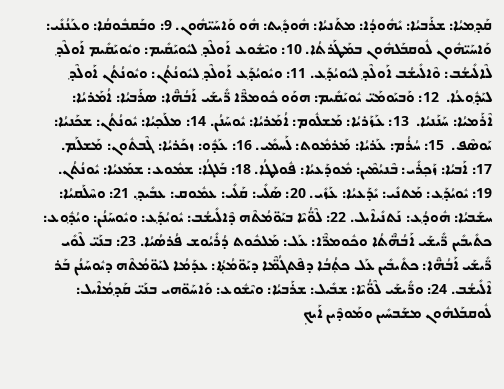ܩܰܕ݂ܡܝܳܐ: ܫܪܰܒܝܳܐ: ܝܺܗܽܘܕܳܐ: ܡܬܰܢܝܳܐ: ܗܽܘܕ݂ܺܝܬ: ܗܽܘ ܘܰܐܚܰܝ̈ܗܽܘܢ. 9: ܘܒܰܩܒܽܘܩܳܐ: ܘܥܰܢܳܢܺܝ: ܘܰܐܚܰܝ̈ܗܽܘܢ ܠܽܘܩܒܰܠܗܽܘܢ ܒܡܰܛܰܪܬܳܐ. 10: ܘܝܶܫܽܘܥ ܐܰܘܠܶܕ݂ ܠܝܽܘܝܰܩܺܝܡ: ܘܝܽܘܝܰܩܺܝܡ ܐܰܘܠܶܕ݂ ܠܶܐܠܺܝܫܳܒ: ܘܶܐܠܺܝܫܳܒ ܐܰܘܠܶܕ݂ ܠܝܽܘܝܳܕ݂ܰܥ. 11: ܘܝܽܘܝܳܕ݂ܰܥ ܐܰܘܠܶܕ݂ ܠܝܽܘܢܳܬܳܢ: ܘܝܽܘܢܳܬܳܢ ܐܰܘܠܶܕ݂ ܠܝܰܕ݂ܽܘܥܳܐ.  12: ܘܰܒܝܰܘܡܰܝ̈ ܝܽܘܝܰܩܺܝܡ: ܗܘܰܘ ܟܽܘܡܖ̈ܶܐ ܖ̈ܺܝܫܰܝ ܐܰܒܳܗ̈ܶܐ: ܣܪܰܒܝܳܐ: ܐܳܡܰܪܝܳܐ: ܐܶܪܰܡܝܳܐ: ܚܰܢܰܢܝܳܐ.  13: ܥܰܙܰܪܝܳܐ: ܡܰܫܠܽܘܡ: ܐܳܡܰܪܝܳܐ: ܝܽܘܚܰܢܳܢ. 14: ܡܠܰܟ݂ܝܳܐ: ܝܽܘܢܳܬܳܢ: ܫܟܰܢܝܳܐ: ܝܰܘܣܶܦ.  15: ܚܳܪܳܡ: ܥܰܪܝܳܐ: ܡܰܪܡܽܘܬ: ܠܰܚܡܺܝ. 16: ܥܰܕܽܘ: ܙܟܰܪܝܳܐ: ܓܶܒܬܽܘܢ: ܡܰܫܠܰܡ. 17: ܐܰܒܝܳܐ: ܙܰܟ݂ܪܺܝ: ܒܶܢܝܳܡܶܝܢ: ܡܽܘܕܰܥܝܳܐ: ܦܽܘܠܛܳܐ. 18: ܒܰܠܓܳܐ: ܫܡܽܘܥ: ܫܡܰܥܝܳܐ: ܝܽܘܢܳܬܳܢ. 19: ܝܽܘܝܳܕ݂ܰܥ: ܡܰܬܢܺܝ: ܝܺܕܰܥܝܳܐ: ܥܰܙܺܝ. 20: ܣܰܠܺܝ: ܩܰܠܺܝ: ܥܡܽܘܩ: ܥܒܺܝܕ݂. 21: ܘܚܶܠܰܩܝܳܐ: ܚܫܰܒܝܳܐ: ܗܽܘܕ݂ܳܥ: ܢܰܬܢܺܝܐܶܝܠ. 22: ܠܶܘ̈ܳܝܶܐ ܒܝܰܘ̈ܡܳܬܶܗ ܕܶܐܠܺܝܫܳܒ: ܝܽܘܝܳܕ݂ܰܥ: ܘܝܽܘܚܰܢܳܢ: ܘܝܳܕ݂ܽܘܥ: ܟܬܺܝܒܺܝܢ ܖ̈ܺܝܫܰܝ ܐܰܒܳܗ̈ܶܬܳܐ ܘܟܽܘܡܖ̈ܶܐ: ܥܰܠ: ܡܰܠܟܽܘܬ ܕܳܪܺܝܳܘܫ ܦܳܪܣܳܝܳܐ. 23: ܒܢܰܝ̈ ܠܶܘܺܝ ܖ̈ܺܝܫܰܝ ܐܰܒܳܗ̈ܶܐ: ܟܬܺܝܒܺܝܢ ܥܰܠ ܟܬ݂ܳܒܳܐ ܕܦܶܬܓܳܡ̈ܶܐ ܕܝܰܘ̈ܡܳܬ݂ܳܐ: ܥܕܰܡܳܐ ܠܝܰܘ̈ܡܳܬܶܗ ܕܝܽܘܚܰܢܳܢ ܒܰܪ ܐܶܠܺܝܫܳܒ. 24: ܘܖ̈ܺܝܫܰܝ ܠܶܘ̈ܳܝܶܐ: ܫܒܺܝܠ: ܫܪܰܒܝܳܐ: ܘܝܶܫܽܘܥ: ܘܰܐܚܰܘ̈ܗܝ ܒܢܰܝ̈ ܩܰܕ݂ܡܳܐܶܝܠ: ܠܽܘܩܒܰܠܗܽܘܢ ܡܫܰܒܚܺܝܢ ܘܡܰܘܕܶܝܢ ܐܰܝܟ݂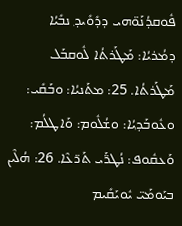ܦܽܘܩܕܳܢܰܘ̈ܗܝ ܕܕܺܘܺܝܕ݂ ܢܒܺܝܳܐ ܕܡܳܪܝܳܐ: ܡܰܛܰܪܬܳܐ ܠܽܘܩܒܰܠ ܡܰܛܰܪܬܳܐ. 25: ܡܬܰܢܝܳܐ: ܘܒܰܩܺܝ: ܘܥܽܘܒܰܕ݂ܝܳܐ: ܘܫܳܠܽܘܡ: ܘܰܐܛܠܳܡ: ܘܰܥܩܽܘܦ: ܢܳܛܖ̈ܰܝ ܬܰܖ̈ܥܶܐ. 26: ܗܳܠܶܝܢ ܒܝܰܘܡܰܝ̈ ܝܽܘܝܰܩܺܝܡ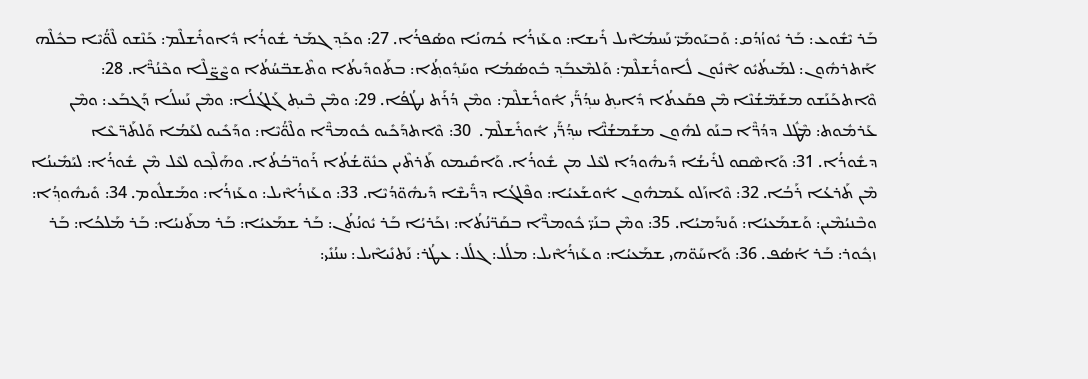ܒܰܪ ܝܶܫܽܘܥ: ܒܰܪ ܝܽܘܙܳܕܳܩ: ܘܰܒܝܰܘܡܰܝ̈ ܢܰܚܡܳܐܶܝܠ ܪܺܝܫܐ: ܘܥܰܙܪܳܐ ܟܳܗܢܳܐ ܘܣܳܦܪܳܐ. 27: ܘܟܰܕ݂ ܓܡܰܪ ܫܽܘܪܳܐ ܕܽܐܘܪܺܫܠܶܡ: ܟܰܢܶܫܘ ܠܶܘ̈ܳܝܶܐ ܒܟܽܠܶܗ ܐܰܬܪܗܽܘܢ: ܠܡܰܝܬܳܝܽܘ ܐܶܢܽܘܢ ܠܽܐܘܪܺܫܠܶܡ: ܘܰܠܡܶܥܒܰܕ݂ ܒܽܘܣܳܡܳܐ ܘܚܰܕ݂ܽܘܬ݂ܳܐ: ܒܬܰܘܕܺܝܬܳܐ ܘܬܶܫܒ̈ܚܳܬܳܐ ܘܨܶܨ̈ܠܶܐ ܘܟܶܢܳܖ̈ܶܐ. 28: ܘܶܐܬܟܰܢܰܫܘ ܡܫܰܡ̈ܫܳܢܶܐ ܡܶܢ ܦܩܰܥܬܳܐ ܕܺܐܝܬ݂ ܚܕ݂ܳܖ̈ܰܝ ܐܽܘܪܺܫܠܶܡ: ܘܡܶܢ ܕܳܪܰܬ ܢܛܳܦܳܐ. 29: ܘܡܶܢ ܒܶܝܬ݂ ܓܰܠܓܳܠܳܐ: ܘܡܶܢ ܢܰܚܠܳܐ ܕܰܓܒܰܥ: ܘܡܶܢ ܥܰܪܡܽܘܬ: ܡܶܛܽܠ ܕܕܳܖ̈ܶܐ ܒܢܰܘ ܠܗܽܘܢ ܡܫܰܡܫܳܢ̈ܶܐ ܚܕ݂ܳܖ̈ܰܝ ܐܽܘܪܺܫܠܶܡ.  30: ܘܶܐܬܕܰܟܺܝܘ ܟܽܘܡܖ̈ܶܐ ܘܠܶܘ̈ܳܝܶܐ: ܘܕܰܟܺܝܘ ܠܥܰܡܳܐ ܘܰܠܬܰܖ̈ܥܶܐ ܕܫܽܘܪܳܐ. 31: ܘܰܐܣܶܩܘ ܠܪܺܝܫܳܐ ܕܺܝܗܽܘܕܳܐ ܠܥܶܠ ܡܢ ܫܽܘܪܳܐ. ܘܰܐܩܺܝܡܘ ܬܰܪܬܶܝܢ ܟܢܽܘ̈ܫܳܬܳܐ ܪܰܘܖ̈ܒܳܬܳܐ. ܘܗܰܠܶܟ݂ܘ ܠܥܶܠ ܡܶܢ ܫܽܘܪܳܐ: ܠܝܰܡܺܝܢܳܐ ܡܶܢ ܬܰܪܥܳܐ ܪܰܒܳܐ. 32: ܘܶܐܙܰܠܘ ܥܰܡܗܽܘܢ ܐܽܘܫܰܥܝܳܐ: ܘܦܶܠܓܳܐ ܕܖ̈ܺܝܫܶܐ ܕܺܝܗܽܘ̈ܕܳܝܶܐ. 33: ܘܥܰܙܪܳܐܶܝܠ: ܘܥܰܙܪܳܐ: ܘܡܰܫܠܽܘܡ. 34: ܘܺܝܗܽܘܕ݂ܳܐ: ܘܒܶܢܝܳܡܶܝܢ: ܘܰܫܡܰܥܝܳܐ: ܘܰܢܕܰܡܝܳܐ. 35: ܘܡܶܢ ܒܢܰܝ̈ ܟܽܘܡܖ̈ܶܐ ܒܩܰܖ̈ܢܳܬܳܐ: ܙܟܰܪܝܳܐ ܒܰܪ ܝܽܘܢܳܬܳܢ: ܒܰܪ ܫܡܰܥܝܳܐ: ܒܰܪ ܡܬܰܢܝܳܐ: ܒܰܪ ܡܰܠܟܳܐ: ܒܰܪ ܙܟ݂ܽܘܪ: ܒܰܪ ܐܳܣܳܦ. 36: ܘܰܐܚܰܘ̈ܗܝ ܫܡܰܥܝܳܐ: ܘܥܰܙܪܳܐܶܝܠ: ܡܠܳܠ: ܓܠܳܠ: ܥܛܳܪ: ܢܰܬܢܺܝܐܶܝܠ: ܚܢܳܢܺܝ: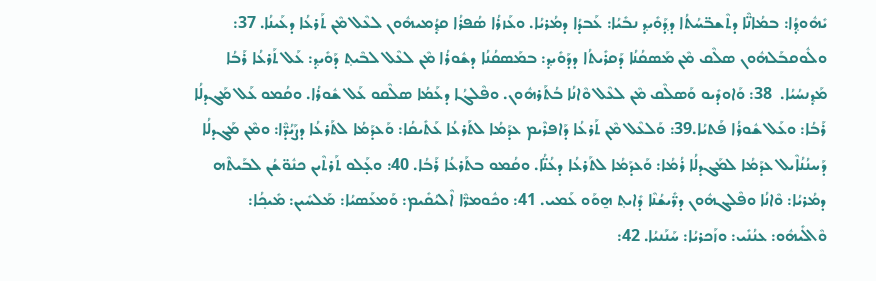ܝܺܗܽܘܕ݂ܳܐ: ܒܡܳܐܢ̈ܶܐ ܕܬܶܫܒ̈ܚܳܬܳܐ ܕܕ݂ܰܘܺܝܕ݂ ܢܒܺܝܳܐ: ܥܰܒܕܳܐ ܕܡܳܪܝܳܐ. ܘܥܰܙܪܳܐ ܣܳܦܪܳܐ ܩܕ݂ܳܡܝܗܽܘܢ ܠܥܶܠ ܡܶܢ ܬܰܪܥܳܐ ܕܥܰܝܢܳܐ. 37: ܘܠܽܘܩܒܰܠܗܽܘܢ ܣܠܶܩ ܡܶܢ ܡܰܣܩܳܢܳܐ ܕܰܩܪܺܝܬܳܐ ܕܕܰܘܺܝܕ݂: ܒܡܰܣܩܳܢܳܐ ܕܫܽܘܪܳܐ ܡܶܢ ܠܥܶܠ ܠܒܶܝܬ݂ ܕܰܘܺܝܕ݂: ܥܰܠ ܬܰܪܥܳܐ ܪܰܒܳܐ ܡܰܕ݂ܢܚܳܝܳܐ.  38: ܘܰܐܘܕܺܝܘ ܘܰܣܠܶܩ ܡܶܢ ܠܥܶܠ ܘܶܐܢܳܐ ܒܳܬܰܪܗܽܘܢ. ܘܦܶܠܓܳܐ ܕܥܰܡܳܐ ܣܠܶܩܘ ܥܰܠ ܫܽܘܪܳܐ. ܘܩܳܡܘ ܥܰܠ ܡܰܓܕܠܳܐ ܪܰܒܳܐ: ܘܥܰܠ ܫܽܘܪܳܐ ܦܰܬܝܳܐ.39: ܘܰܠܥܶܠ ܡܶܢ ܬܰܪܥܳܐ ܕܰܐܦܪܶܝܡ ܥܕܰܡܳܐ ܠܬܰܪܥܳܐ ܥܰܬܺܝܩܳܐ: ܘܰܥܕܰܡܳܐ ܠܬܰܪܥܳܐ ܕܨܰܝܳܕ̈ܶܐ: ܘܡܶܢ ܡܰܓܕܠܳܐ ܕܰܚܢܳܢܳܐܶܝܠ ܥܕܰܡܳܐ ܠܡܰܓܕܠܳܐ ܪܳܡܳܐ: ܘܰܥܕܰܡܳܐ ܠܬܰܪܥܳܐ ܕܥܳܢ̈ܳܐ. ܘܩܳܡܘ ܒܬܰܪܥܳܐ ܪܰܒܳܐ. 40: ܘܥ̣ܰܠܘ ܬܰܪܬܶܝܢ ܟܢܽܘ̈ܫܳܢ ܠܒܰܝܬܶܗ ܕܡܳܪܝܳܐ: ܘܶܐܢܳܐ ܘܦܶܠܓܗܽܘܢ ܕܖ̈ܺܝܫܳܢܶܐ ܕܺܐܝܬ݂ ܗ̱ܘܰܘ ܥܰܡܝ. 41: ܘܟܽܘܡܖ̈ܶܐ ܐܶܠܝܳܩܺܝܡ: ܘܰܡܥܰܣܝܳܐ: ܡܰܠܚܺܝܢ: ܡܺܝܟ݂ܳܐ: ܘܶܐܠܺܝܗܽܘ: ܥܢܳܢܺܝ: ܘܙܰܟܪܝܳܐ: ܚܰܢܰܢܝܳܐ. 42: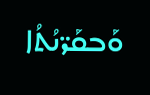ܘܰܒܩܰܖ̈ܢܳܬܳܐ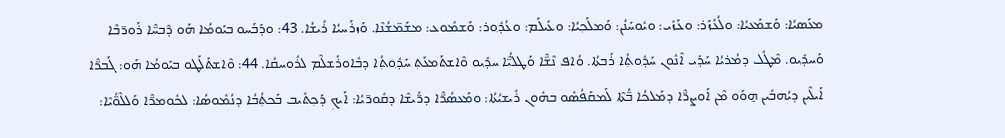ܡܥܰܣܝܳܐ: ܘܰܫܡܰܥܝܳܐ: ܘܠܳܥܳܙܰܪ: ܘܥܰܙܺܝ: ܘܝܽܘܚܰܢܳܢ: ܘܰܡܠܰܟ݂ܝܳܐ: ܘܥܺܝܠܰܡ: ܘܥܳܕ݂ܽܘܪ: ܘܰܫܡܽܘܥ: ܡܫܰܡ̈ܫܳܢܶܐ. ܘܰܙܪܰܚܝܳܐ ܪܺܝܫܳܐ. 43: ܘܕܰܒܰܚܘ ܒܝܰܘܡܳܐ ܗܰܘ ܕܶܒܚ̈ܶܐ ܪܰܘܖ̈ܒܶܐ ܘܰܚܕ݂ܺܝܘ. ܡܶܛܽܠ ܕܡܳܪܝܳܐ ܚܰܕܺܝ ܐܶܢܽܘܢ ܚܰܕ݂ܽܘܬ݂ܳܐ ܪܰܒܬܳܐ. ܘܳܐܦ ܢܶܫ̈ܶܐ ܘܰܛܠܳܝ̈ܶܐ ܚܕ݂ܺܝܘ ܘܶܐܫܬܰܡܥܰܬ݂ ܚܰܕ݂ܽܘܬ݂ܳܐ ܕܒܽܐܘܪܺܫܠܶܡ ܠܪܽܘܚܩܳܐ. 44: ܘܶܐܫܬܰܠܰܛܘ ܒܝܰܘܡܳܐ ܗܰܘ: ܓܰܒܖ̈ܶܐ ܐܰܝܠܶܝܢ ܕܝܳܗܒܺܝܢ ܗ̱ܘܰܘ ܡܶܢ ܐܰܘܨܖ̈ܶܐ ܕܡܰܠܟܳܐ ܒ̈ܳܬܶܐ ܠܰܡܩܰܦܳܣܽܘ ܒܗܽܘܢ ܪܺܝܫܝܳܬܳܐ: ܘܡܰܥܣܳܖ̈ܶܐ ܕܖ̈ܺܝܫܶܐ ܕܩܽܘܖ̈ܝܳܐ: ܐܰܝܟ݂ ܕܰܟ݂ܬܺܝܒ ܒܰܟܬ݂ܳܒܳܐ ܕܢܳܡܽܘܣܳܐ: ܠܟܽܘܡܖ̈ܶܐ ܘܰܠܠܶܘ̈ܳܝܶܐ: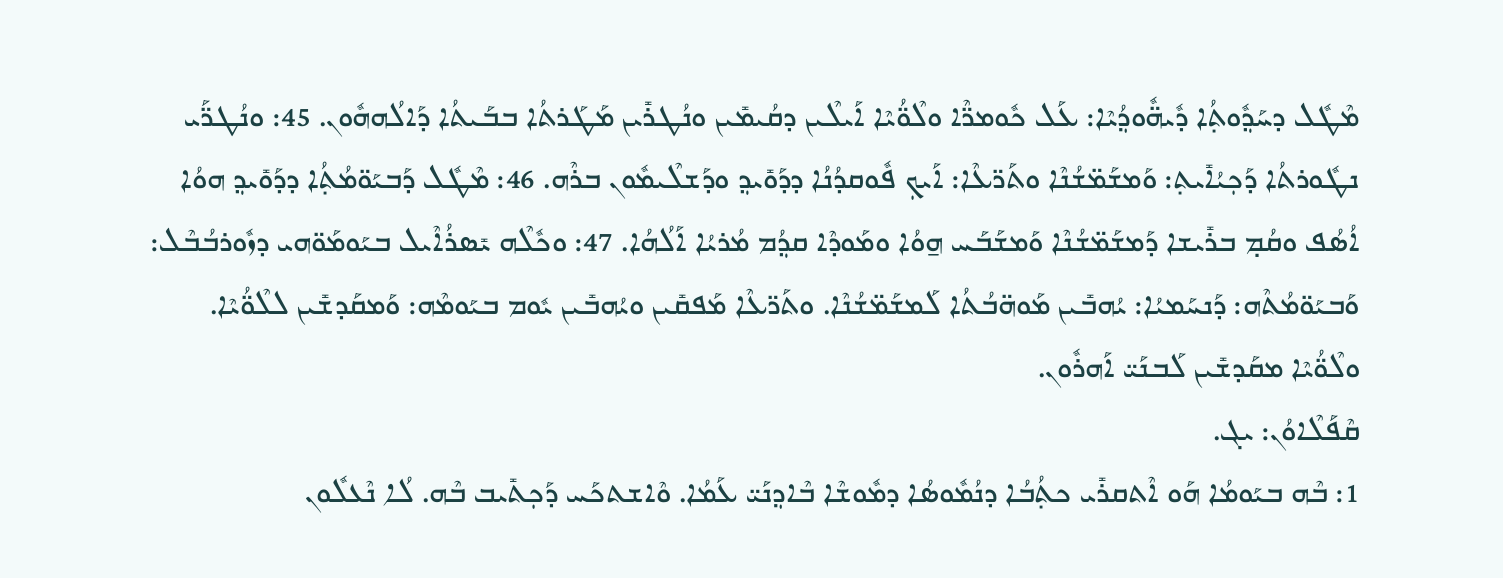ܡܶܛܽܠ ܕܚܰܕ݂ܽܘܬ݂ܳܐ ܕܽܝܗ̈ܽܘܕ݂ܳܝܶܐ: ܥܰܠ ܟܽܘܡܖ̈ܶܐ ܘܠܶܘ̈ܳܝܶܐ ܐܰܝܠܶܝܢ ܕܩܳܝܡܺܝܢ ܘܢܳܛܪܺܝܢ ܡܰܛܰܪܬܳܐ ܒܒܰܝܬܳܐ ܕܰܐܠܳܗܗܽܘܢ. 45: ܘܢܳܛܖ̈ܰܝ ܢܛܽܘܪܬܳܐ ܕܰܟ݂ܝܳܐܺܝܬ݂: ܘܰܡܫܰܡ̈ܫܳܢܶܐ ܘܬܰܖ̈ܥܶܐ: ܐܰܝܟ݂ ܦܽܘܩܕܳܢܳܐ ܕܕܰܘܺܝܕ݂ ܘܕܰܫܠܶܝܡܽܘܢ ܒܪܶܗ. 46: ܡܶܛܽܠ ܕܰܒܝܰܘ̈ܡܳܬ݂ܳܐ ܕܕܰܘܺܝܕ݂ ܗܘܳܐ ܐܳܣܳܦ ܘܩܳܡ̣ ܒܪܺܝܫܐ ܕܰܡܫܰܡ̈ܫܳܢܶܐ ܘܰܡܫܰܒܰܚ ܗ̱ܘܳܐ ܘܡܰܘܕܶܐ ܩܕ݂ܳܡ ܡܳܪܝܳܐ ܐܰ‌ܠܳܗܳܐ. 47: ܘܟܽܠܶܗ ܝܺܣܪܳܐܶܝܠ ܒܝܰܘܡܰܘ̈ܗܝ ܕܙܽܘܪܒܳܒܶܠ: ܘܰܒܝܰܘ̈ܡܳܬܶܗ: ܕܰܢܚܰܡܝܳܐ: ܝܳܗܒܺܝܢ ܡܰܘܗ̈ܒܳܬܳܐ ܠܰܡܫܰܡ̈ܫܳܢܶܐ. ܘܬܰܖ̈ܥܶܐ ܡܰܦܩܺܝܢ ܘܝܳܗܒܺܝܢ ܝܽܘܡ ܒܝܰܘܡܶܗ: ܘܰܡܩܰܕܫܺܝܢ ܠܠܶܘ̈ܳܝܶܐ. ܘܠܶܘ̈ܳܝܶܐ ܡܩܰܕܫܺܝܢ ܠܰܒܢܰܝ̈ ܐܰܗܪܽܘܢ.
ܩܶܦܰܠܶܐܘܳܢ: ܝܓ.
1: ܒܶܗ ܒܝܰܘܡܳܐ ܗܰܘ ܐܶܬܩܪܺܝ ܟܬ݂ܳܒܳܐ ܕܢܳܡܽܘܣܳܐ ܕܡܽܘܫܶܐ ܒܶܐܕ݂ܢܰܝ̈ ܥܰܡܳܐ. ܘܶܐܫܬܟܰܚ ܕܰܟ݂ܬܺܝܒ ܒܶܗ. ܠܳܐ ܢܶܥܠܽܘܢ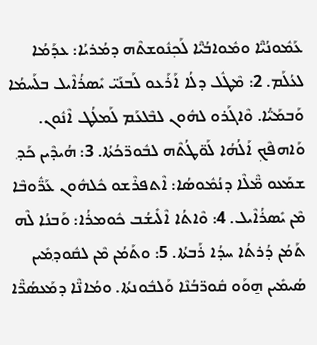ܥܰܡܽܘܢܳܝ̈ܶܐ ܘܡܽܘܐܒܳܝ̈ܶܐ ܠܰܟ݂ܢܽܘܫܬܶܗ ܕܡܳܪܝܳܐ: ܥܕܰܡܳܐ ܠܥܳܠܰܡ. 2: ܡܶܛܽܠ ܕܠܳܐ ܐܰܪܰܥܘ ܠܰܒܢܰܝ̈ ܝܺܣܪܳܐܶܝܠ ܒܠܰܚܡܳܐ ܘܰܒܡܰܝ̈ܳܐ. ܘܶܐܓܰܪܘ ܠܗܽܘܢ ܠܒܶܠܥܰܡ ܠܰܡܠܳܛ ܐܶܢܽܘܢ. ܘܰܐܗܦܶܟ݂ ܐܰ‌ܠܳܗܳܐ ܠܰܘ̈ܛܳܬܶܗ ܠܒܽܘܖ̈ܟܳܬܳܐ. 3: ܗܳܝܕܶܝܢ ܟܰܕ݂ ܫܡܰܥܘ ܡ̈ܶܠܶܐ ܕܢܳܡܽܘܣܳܐ: ܐܶܬܦܪܶܫܘ ܟܽܠܗܽܘܢ ܥܰܖ̈ܽܘܒܶܐ ܡܶܢ ܝܺܣܪܳܐܶܝܠ. 4: ܘܶܐܬܳܐ ܐܶܠܺܝܫܳܒ ܟܽܘܡܪܳܐ: ܘܰܒܢܳܐ ܠܶܗ ܬܰܡܳܢ ܕܳܪܬܳܐ ܚܕܳܐ ܪܰܒܬܳܐ. 5: ܘܬܰܡܳܢ ܡܶܢ ܠܩܽܘܕ݂ܡܺܝܢ ܣܳܝܡܺܝܢ ܗ̱ܘܰܘ ܩܽܘܖ̈ܒܳܢܶܐ ܘܰܠܒܽܘܢܬܳܐ. ܘܡܳܐܢ̈ܶܐ ܕܡܰܥܣܳܖ̈ܶܐ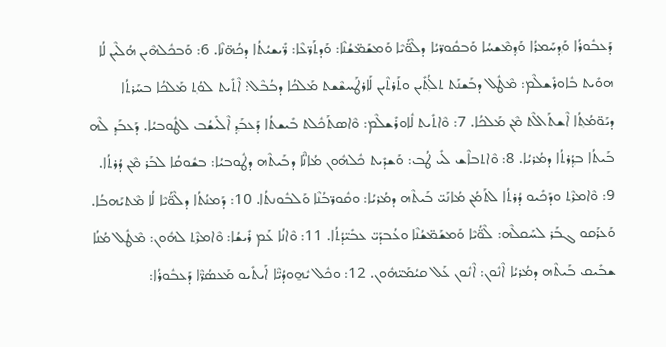ܕܰܥܒܽܘܪܳܐ ܘܰܕ݂ܚܰܡܪܳܐ ܘܰܕ݂ܡܶܫܚܳܐ ܘܰܒܩܽܘܖ̈ܝܳܐ ܕܠܶܘ̈ܳܝܶܐ ܘܰܡܫܰܡ̈ܫܳܢܶܐ: ܘܰܕܬܰܖ̈ܥܶܐ: ܖ̈ܺܝܫܝܳܬܳܐ ܕܟܳܗ̈ܢܶܐ. 6: ܘܰܒܟܽܠܗܶܝܢ ܗܳܠܶܝܢ ܠܳܐ ܗܘܺܝܬ ܒܽܐܘܪܺܫܠܶܡ: ܡܶܛܽܠ ܕܒܰܫܢܰܬ ܬܠܳܬ݂ܺܝܢ ܘܬܰܪܬܶܝܢ ܠܰܐܪܛܰܚܫܶܫܬ ܡܰܠܟܳܐ ܕܒܳܒܶܠ: ܐܶܬܺܝܬ ܠܘܳܬ݂ ܡܰܠܟܳܐ ܒܚܰܪܬܳܐ ܕܝܰܘ̈ܡܳܬ݂ܳܐ ܐܶܫܬܰܐܠܶܬ ܡܶܢ ܡܰܠܟܳܐ. 7: ܘܶܐܬܺܝܬ ܠܽܐܘܪܺܫܠܶܡ: ܘܶܐܣܬܰܟܽܠܬ ܒܺܝܫܬܳܐ ܕܰܥܒܰܕ݂ ܐܶܠܺܝܫܳܒ ܠܛܽܘܒܝܳܐ. ܕܰܥܒܰܕ݂ ܠܶܗ ܒܰܝܬܳܐ ܒܕ݂ܳܪܬܳܐ ܕܡܳܪܝܳܐ. 8: ܘܶܐܬܒܐܶܫ ܠܺܝ ܛܳܒ: ܘܰܫܕܺܝܬ ܟܽܠܗܽܘܢ ܡܳܐܢ̈ܶܐ ܕܒܰܝܬܶܗ ܕܛܽܘܒܝܳܐ: ܒܫܽܘܩܳܐ ܠܒܰܪ ܡܶܢ ܕܳܪܬܳܐ. 9: ܘܶܐܡܪܶܬ݂ ܘܕܰܟܺܝܘ ܕܳܪܬܳܐ ܠܬܰܡܳܢ ܡܳܐܢܰܝ̈ ܒܰܝܬܶܗ ܕܡܳܪܝܳܐ: ܘܩܽܘܖ̈ܒܳܢܶܐ ܘܰܠܒܽܘܢܬܳܐ. 10: ܕܰܡܢܳܬܳܐ ܕܠܶܘ̈ܳܝܶܐ ܠܳܐ ܡܶܬܝܰܗܒܳܐ. ܘܰܥܪܰܩܘ ܓܒܰܪ ܠܚܰܩܠܶܗ: ܠܶܘ̈ܳܝܶܐ ܘܰܡܫܰܡ̈ܫܳܢܶܐ ܘܥܳܒܕܰܝ̈ ܥܒܺܝ̈ܕܳܬܳܐ. 11: ܘܶܐܢܳܐ ܥܰܡ ܪܺܝܫܳܐ: ܘܶܐܡܪܶܬ݂ ܠܗܽܘܢ: ܡܶܛܽܠ ܡܳܢܳܐ ܫܒܺܝܩ ܒܰܝܬܶܗ ܕܡܳܪܝܳܐ ܐܶܢܽܘܢ: ܐܶܢܽܘܢ ܥܰܠ ܩܝܳܡܰܝ̈ܗܽܘܢ. 12: ܘܟܽܠ ܝܽܗ̱ܘܕܳܝ̈ܶܐ ܐܰܝܬܺܝܘ ܡܰܥܣܳܖ̈ܶܐ ܕܰܥܒܽܘܪܳܐ: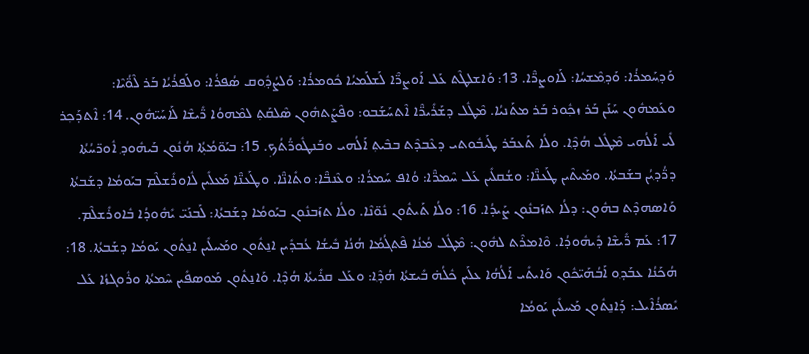ܘܰܕ݂ܚܰܡܪܳܐ: ܘܰܕ݂ܡܶܫܚܳܐ: ܠܰܐܘܨܖ̈ܶܐ. 13: ܘܰܐܫܠܛܶܬ ܥܰܠ ܐܰܘܨܖ̈ܶܐ ܠܰܫܠܰܡܝܳܐ ܟܽܘܡܪܳܐ: ܘܰܠܨܳܕ݂ܽܘܩ ܣܳܦܪܳܐ: ܘܠܰܦܪܳܝܳܐ ܒܰܪ ܠܶܘ̈ܳܝܶܐ: ܘܥܰܡܗܽܘܢ ܚܰܢܰܢ ܒܰܪ ܙܟ݂ܽܘܪ ܒܰܪ ܡܬܰܢܝܳܐ. ܡܶܛܽܠ ܕܫܰܪܺܝܖ̈ܶܐ ܐܶܬܚܰܫܰܒܘ: ܘܦܶܨܰܬܗܽܘܢ ܣܶܠܩܰܬ݂ ܠܡܶܗܘܳܐ ܖ̈ܺܝܫܶܐ ܠܰܐܚܰܝ̈ܗܽܘܢ. 14: ܐܶܬܕܰܟ݂ܪ ܠܺܝ ܐܰܠܳܗܝ ܡܶܛܽܠ ܗܳܕ݂ܶܐ. ܘܠܳܐ ܬܰܥܒܰܪ ܛܰܝܒܽܘܬܝ ܕܥܶܒܕܶܬ ܒܒܶܝܬ݂ ܐܰܠܳܗܝ ܘܒܰܢܛܽܘܖ̈ܳܬܳܟ݂. 15: ܒܝܰܘ̈ܡܳܬ݂ܳܐ ܗܳܢܽܘܢ ܒܰܝܗܽܘܕ݂ ܐܽܘܖ̈ܚܳܬܳܐ ܕܖ̈ܳܕ݂ܝܳܢ ܒܫܰܒܬܳܐ. ܘܡܰܝܬܶܝܢ ܛܰܥܢ̈ܶܐ: ܘܫܳܩܠܺܝܢ ܥܰܠ ܚܶܡܖ̈ܶܐ: ܘܳܐܦ ܚܰܡܪܳܐ: ܘܥܶܢܒ̈ܶܐ: ܘܬܺܐܢ̈ܶܐ. ܘܛܰܥܢ̈ܶܐ ܡܰܥܠܺܝܢ ܠܽܐܘܪܺܫܠܶܡ ܒܝܰܘܡܳܐ ܕܫܰܒܬܳܐ ܘܰܐܣܗܕܶܬ ܒܗܽܘܢ: ܕܠܳܐ ܬܙܰܒܢܽܘܢ ܨܰܝܕܳܐ. 16: ܘܠܳܐ ܬܰܝܬܽܘܢ ܢܽܘ̈ܢܶܐ. ܘܠܳܐ ܬܙܰܒܢܽܘܢ ܒܝܰܘܡܳܐ ܕܫܰܒܬܳܐ: ܠܰܒܢܰܝ̈ ܝܺܗܽܘܕܳܐ ܒܽܐܘܪܺܫܠܶܡ. 17: ܥܰܡ ܖ̈ܺܝܫܶܐ ܕܺܝܗܽܘܕܳܐ. ܘܶܐܡܪܶܬ ܠܗܽܘܢ: ܡܶܛܽܠ ܡܳܢܳܐ ܦܶܬܓܳܡܳܐ ܗܳܢܳܐ ܒܺܝܫܳܐ ܥܳܒܕܺܝܢ ܐܢ̱ܬܽܘܢ ܘܡܰܚܠܺܝܢ ܐܢ̱ܬܽܘܢ ܝܰܘܡܳܐ ܕܫܰܒܬܳܐ. 18: ܗܳܟܰܢܳܐ ܥܒܰܕ݂ܘ ܐܰܒܳܗܰܝ̈ܟܽܘܢ ܘܰܐܝܬܺܝ ܐܰ‌ܠܳܗܳܐ ܥܠܰܝܢ ܟܽܠܳܗ̇ ܒܺܝܫܬܳܐ ܗܳܕ݂ܶܐ: ܘܥܰܠ ܩܪܺܝܬܳܐ ܗܳܕ݂ܶܐ. ܘܰܐܢ̱ܬܽܘܢ ܡܰܘܣܦܺܝܢ ܚܶܡܬܳܐ ܘܪܽܘܓܙܳܐ ܥܰܠ ܝܺܣܪܳܐܶܝܠ: ܕܰܐܢ̱ܬܽܘܢ ܡܰܚܠܺܝܢ ܝܰܘܡܳܐ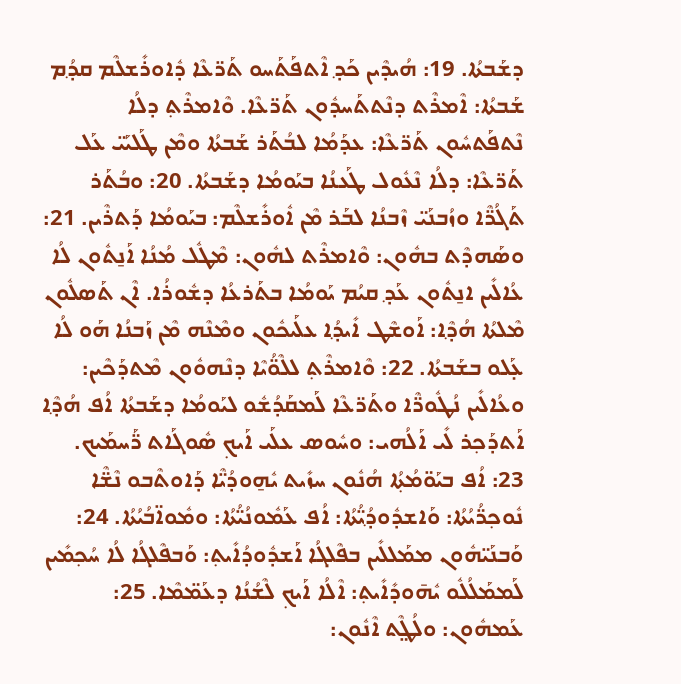ܕܫܰܒܬܳܐ. 19: ܗܳܝܕܶܝܢ ܟܰܕ݂ ܐܶܬܦܰܬܰܚܘ ܬܰܖ̈ܥܶܐ ܕܽܐܘܪܺܫܠܶܡ ܩܕ݂ܳܡ ܫܰܒܬܳܐ: ܐܶܡܪܶܬ ܕܢܶܬܬܰܚܕܽܘܢ ܬܰܖ̈ܥܶܐ. ܘܶܐܡܪܶܬ݂ ܕܠܳܐ ܢܶܬܦܰܬܚܽܘܢ ܬܰܖ̈ܥܶܐ: ܥܕܰܡܳܐ ܠܒܳܬܰܪ ܫܰܒܬܳܐ ܘܡܶܢ ܛܰܠܝܰܝ̈ ܥܰܠ ܬܰܖ̈ܥܶܐ: ܕܠܳܐ ܢܶܥܽܘܠ ܛܰܥܢܳܐ ܒܝܰܘܡܳܐ ܕܫܰܒܬܳܐ. 20: ܘܒܳܬܰܪ ܬܰܓܳܖ̈ܶܐ ܘܙܳܒܢܰܝ̈ ܙܶܒܢܳܐ ܠܒܰܪ ܡܶܢ ܐܽܘܪܺܫܠܶܡ: ܒܝܰܘܡܳܐ ܕܰܬܪܶܝܢ. 21: ܘܣܰܗܕܶܬ ܒܗܽܘܢ: ܘܶܐܡܪܶܬ ܠܗܽܘܢ: ܡܶܛܽܠ ܡܳܢܳܐ ܐܰܢ̱ܬܽܘܢ ܠܳܐ ܥܳܐܠܺܝܢ ܐܢ̱ܬܽܘܢ ܥܰܕ݂ ܩܝܳܡ ܝܰܘܡܳܐ ܒܬܰܪܥܳܐ ܕܫܽܘܪܳܐ. ܐܶܢ ܬܰܣܠܽܘܢ ܡܶܠܬܳܐ ܗܳܕ݂ܶܐ: ܐܰܘܫܶܛ ܐܺܝܕ݂ܳܐ ܥܠܰܝܟܽܘܢ ܘܡܶܢܶܗ ܡܶܢ ܙܰܒܢܳܐ ܗܰܘ ܠܳܐ ܥ̣ܰܠܘ ܒܫܰܒܬܳܐ. 22: ܘܶܐܡܪܶܬ݂ ܠܠܶܘ̈ܳܝܶܐ ܕܢܶܗܘܽܘܢ ܡܶܬܕܰܟܶܝܢ: ܘܥܳܐܠܺܝܢ ܢܳܛܽܘܖ̈ܶܐ ܘܬܰܖ̈ܥܶܐ ܠܰܡܩܰܕܳܫܽܘ ܠܝܰܘܡܳܐ ܕܫܰܒܬܳܐ ܐܳܦ ܗܳܕ݂ܶܐ ܐܰܬܕܰܟ݂ܪ ܠܺܝ ܐܰܠܳܗܝ: ܘܚܽܘܣ ܥܠܰܝ ܐܰܝܟ݂ ܣܽܘܓܰܐܬ ܖ̈ܰܚܡܰܝܟ. 23: ܐܳܦ ܒܝܰܘ̈ܡܳܬ݂ܳܐ ܗܳܢܽܘܢ ܚܙܺܝܬ ܝܽܗ̱ܘܕܳܝ̈ܶܐ ܕܰܐܘܬܶܒܘ ܢܶܫ̈ܶܐ ܢܽܘܟ݂ܖ̈ܳܝܳܬܳܐ: ܘܰܐܫܕܽܘܕ݂ܳܝ̈ܳܬܳܐ: ܐܳܦ ܥܰܡܽܘܢܳܝ̈ܳܬܳܐ: ܘܡܽܘܐ̈ܒܳܝܳܬܳܐ. 24: ܘܰܒܢܰܝ̈ܗܽܘܢ ܡܡܰܠܠܺܝܢ ܒܦܶܠܓܳܐ ܐܰܫܕܽܘܕܳܐܺܝܬ݂: ܘܰܒܦܶܠܓܳܐ ܠܳܐ ܚܳܟ݂ܡܺܝܢ ܠܰܡܡܰܠܳܠܽܘ ܝܽܗ̄ܘܕܺܐܺܝܬ݂: ܐܶܠܳܐ ܐܰܝܟ݂ ܠܶܫܳܢܳܐ ܕܥܰܡ̈ܡܶܐ. 25: ܥܰܡܗܽܘܢ: ܘܠܳܛܶ݀ܬ ܐܶܢܽܘܢ: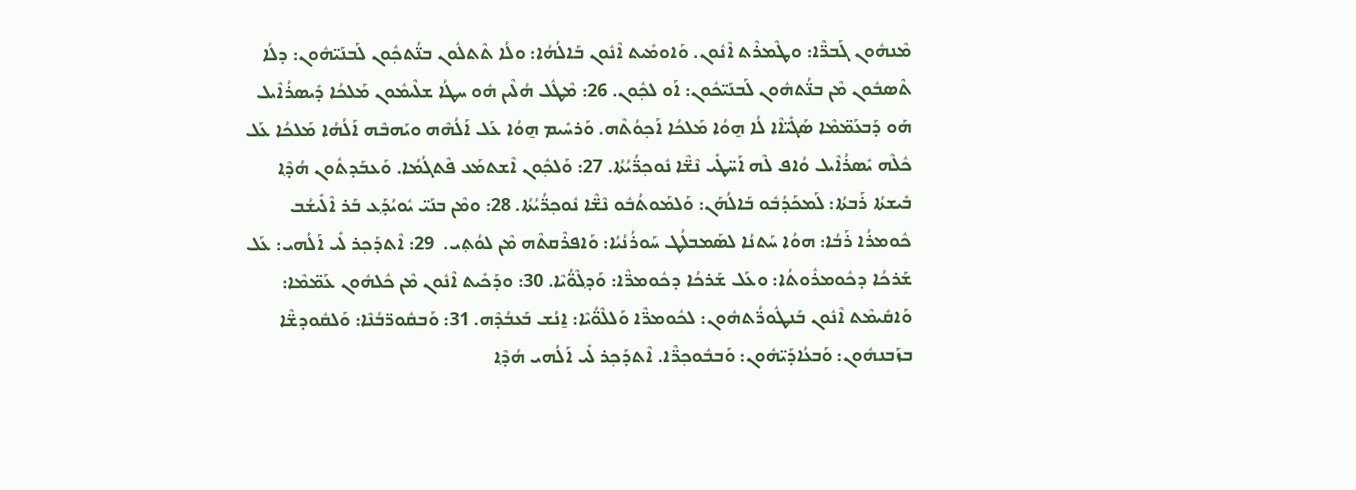ܡܶܢܗܽܘܢ ܓܰܒܖ̈ܶܐ: ܘܛܶܡܪܶܬ ܐܶܢܽܘܢ. ܘܰܐܘܡܺܝܬ ܐܶܢܽܘܢ ܒܰܐܠܳܗܳܐ: ܘܠܳܐ ܬܶܬܠܽܘܢ ܒܢ̈ܳܬܟ݂ܽܘܢ ܠܰܒܢܰܝ̈ܗܽܘܢ: ܕܠܳܐ ܬܶܣܒܽܘܢ ܡܶܢ ܒܢ̈ܳܬܗܽܘܢ ܠܰܒܢܰܝ̈ܟܽܘܢ: ܐܰܘ ܠܟ݂ܽܘܢ. 26: ܡܶܛܽܠ ܗܳܠܶܝܢ ܗܽܘ ܚܛܳܐ ܫܠܶܝܡܽܘܢ ܡܰܠܟܳܐ ܕܺܝܣܪܳܐܶܝܠ ܗܰܘ ܕܰܒܥܰܡ̈ܡܶܐ ܣܰܓܺܝ̈ܐܶܐ ܠܳܐ ܗ̱ܘܳܐ ܡܰܠܟܳܐ ܐܰܟ݂ܘܳܬܶܗ. ܘܰܪܚܺܝܡ ܗ̱ܘܳܐ ܥܰܠ ܐܰܠܳܗܶܗ ܘܝܰܗܒܶܗ ܐܰ‌ܠܳܗܳܐ ܡܰܠܟܳܐ ܥܰܠ ܟܽܠܶܗ ܝܺܣܪܳܐܶܝܠ ܘܳܐܦ ܠܶܗ ܐܰܚ̈ܛܺܝ ܢܶܫ̈ܶܐ ܢܽܘܟ݂ܖ̈ܳܝܳܬܳܐ. 27: ܘܰܠܟ݂ܽܘܢ ܐܶܫܬܡܰܥ ܦܶܬܓܳܡܳܐ. ܘܰܥܒܰܕܬܽܘܢ ܗܳܕ݂ܶܐ ܒܺܝܫܬܳܐ ܪܰܒܬܳܐ: ܠܰܡܟܰܕܳܒܽܘ ܒܰܐܠܳܗܰܢ: ܘܰܠܡܰܘܬܳܒܽܘ ܢܶܫ̈ܶܐ ܢܽܘܟ݂ܖ̈ܳܝܳܬܳܐ. 28: ܘܡܶܢ ܒܢܰܝ̈ ܝܽܘܝܳܕ݂ܰܥ ܒܰܪ ܐܶܠܺܝܫܳܒ ܟܽܘܡܪܳܐ ܪܰܒܳܐ: ܗܘܳܐ ܚܰܬܢܳܐ ܠܣܰܡܒܠܳܛ ܚܰܘܪܳܢܳܝܳܐ: ܘܰܐܦܪܶܩܬܶܗ ܡܶܢ ܠܘܳܬ݂ܝ.  29: ܐܶܬܕܰܟ݂ܪ ܠܺܝ ܐܰܠܳܗܝ: ܥܰܠ ܫܰܪܟܳܐ ܕܟܽܘܡܪܽܘܬܳܐ: ܘܥܰܠ ܫܰܪܟܳܐ ܕܟܽܘܡܖ̈ܶܐ: ܘܰܕ݂ܠܶܘ̈ܳܝܶܐ. 30: ܘܕܰܟܺܝܬ ܐܶܢܽܘܢ ܡܶܢ ܟܽܠܗܽܘܢ ܥܰܡ̈ܡܶܐ: ܘܰܐܩܺܝܡܶܬ ܐܶܢܽܘܢ ܒܰܢܛܽܘܖ̈ܳܬܗܽܘܢ: ܠܟܽܘܡܖ̈ܶܐ ܘܰܠܠܶܘ̈ܳܝܶܐ: ܐ̱ܢܳܫ ܒܰܥܒܳܕܶܗ. 31: ܘܰܒܩܽܘܖ̈ܒܳܢܶܐ: ܘܰܠܩܽܘܕܫ̈ܶܐ ܒܙܰܒܢܗܽܘܢ: ܘܰܒܥܳܐܕܰܝ̈ܗܽܘܢ: ܘܰܒܒܽܘܟ݂ܖ̈ܶܐ. ܐܶܬܕܰܟ݂ܪ ܠܺܝ ܐܰܠܳܗܝ ܗܳܕ݂ܶܐ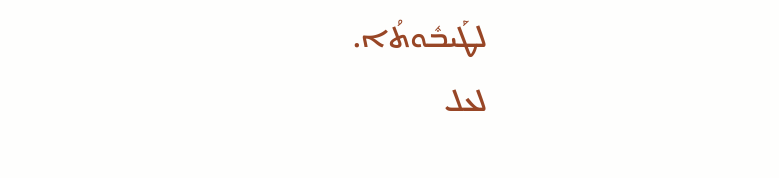ܠܛܰܝܒܽܘܬܳܐ.
ܠܥܠ